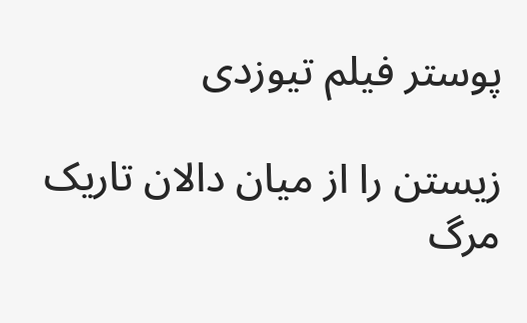پوستر فیلم تیوزدی

زیستن را از میان دالان تاریک مرگ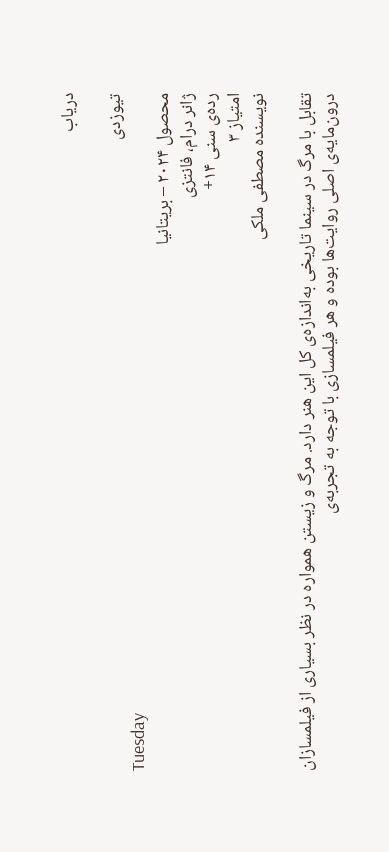دریاب

تیوزدی
Tuesday
محصول ۲۰۲۴ – بریتانیا
ژانر درام، فانتزی
رده‌ی سنی ۱۴+
امتیاز ۳
نویسنده مصطفی ملکی

تقابل با مرگ در سینما تاریخی به‌اندازه‌ی کل این هنر دارد. مرگ و زیستن همواره در نظر بسیاری از فیلمسازان درون‌مایه‌ی اصلی روایت‌ها بوده و هر فیلمسازی با توجه به تجربه‌ی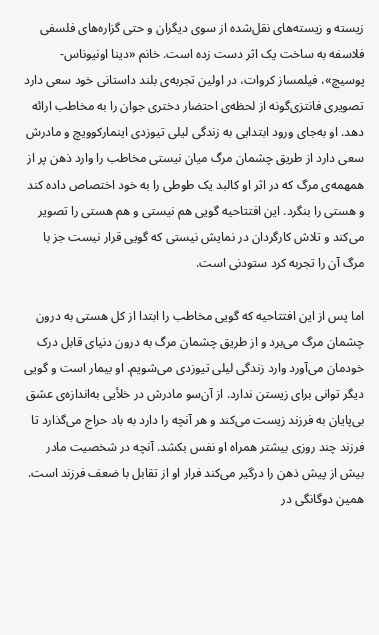زیسته و زیسته‌های نقل‌شده از سوی دیگران و حتی گزاره‌های فلسفی فلاسفه به ساخت یک اثر دست زده است. خانم «دینا اونیوناس-پوسیچ»، فیلمساز کروات، در اولین تجربه‌ی بلند داستانی خود سعی دارد تصویری فانتزی‌گونه از لحظه‌ی احتضار دختری جوان را به مخاطب ارائه دهد. او به‌جای ورود ابتدایی به زندگی لیلی تیوزدی اینمارکوویچ و مادرش سعی دارد از طریق چشمان مرگ میان نیستی مخاطب را وارد ذهن پر از همهمه‌ی مرگ که در اثر او کالبد یک طوطی را به خود اختصاص داده کند و هستی را بنگرد. این افتتاحیه گویی هم نیستی و هم هستی را تصویر می‌کند و تلاش کارگردان در نمایش نیستی که گویی قرار نیست جز با مرگ آن را تجربه کرد ستودنی است.

اما پس از این افتتاحیه که گویی مخاطب را ابتدا از کل هستی به درون چشمان مرگ می‌برد و از طریق چشمان مرگ به درون دنیای قابل درک خودمان می‌آورد وارد زندگی لیلی تیوزدی می‌شویم. او بیمار است و گویی دیگر توانی برای زیستن ندارد. از آن‌سو مادرش در خلأیی به‌اندازه‌ی عشق بی‌پایان به فرزند زیست می‌کند و هر آنچه را دارد به باد حراج می‌گذارد تا فرزند چند روزی بیشتر همراه او نفس بکشد. آنچه در شخصیت مادر بیش از پیش ذهن را درگیر می‌کند فرار او از تقابل با ضعف فرزند است. همین دوگانگی در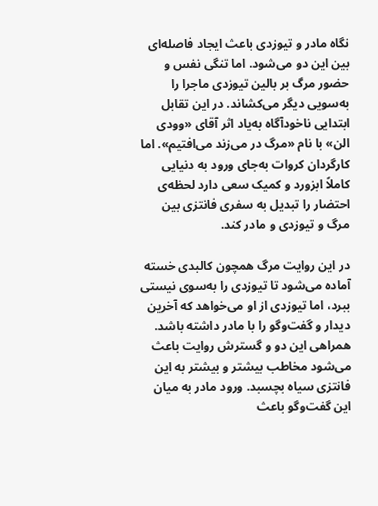نگاه مادر و تیوزدی باعث ایجاد فاصله‌ای بین این دو می‌شود. اما تنگی نفس و حضور مرگ بر بالین تیوزدی ماجرا را به‌سویی دیگر می‌کشاند. در این تقابل ابتدایی ناخودآگاه به‌یاد اثر آقای «وودی الن» با نام «مرگ در می‌زند می‌افتیم». اما کارگردان کروات به‌جای ورود به دنیایی کاملاً ابزورد و کمیک سعی دارد لحظه‌ی احتضار را تبدیل به سفری فانتزی بین مرگ و تیوزدی و مادر کند.

در این روایت مرگ همچون کالبدی خسته آماده می‌شود تا تیوزدی را به‌سوی نیستی ببرد، اما تیوزدی از او می‌خواهد که آخرین دیدار و گفت‌و‌گو را با مادر داشته باشد. همراهی این دو و گسترش روایت باعث می‌شود مخاطب بیشتر و بیشتر به این فانتزی سیاه بچسبد. ورود مادر به میان این گفت‌و‌گو باعث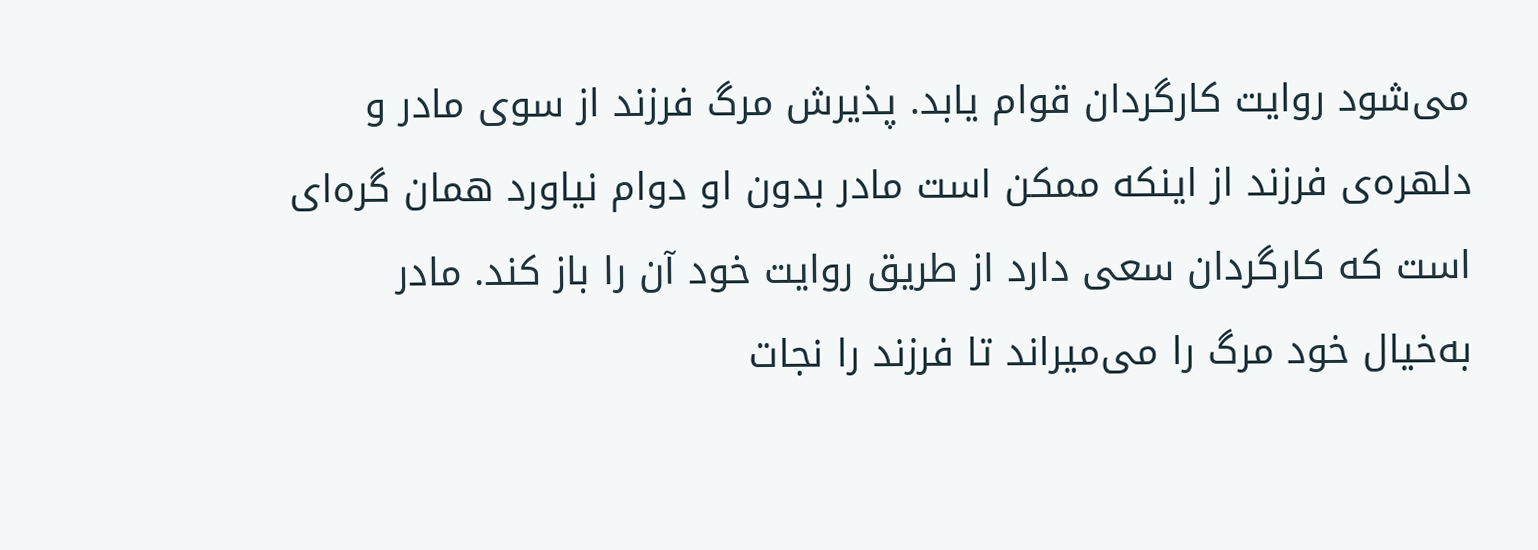می‌شود روایت کارگردان قوام یابد. پذیرش مرگ فرزند از سوی مادر و دلهره‌ی فرزند از اینکه ممکن است مادر بدون او دوام نیاورد همان گره‌ای‌ است که کارگردان سعی دارد از طریق روایت خود آن را باز کند. مادر به‌خیال خود مرگ را می‌میراند تا فرزند را نجات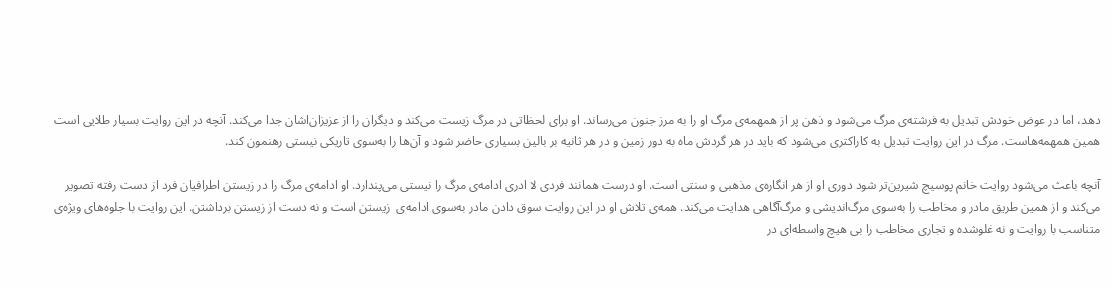دهد، اما در عوض خودش تبدیل به فرشته‌ی مرگ می‌شود و ذهن پر از همهمه‌ی مرگ او را به مرز جنون می‌رساند. او برای لحظاتی در مرگ زیست می‌کند و دیگران را از عزیزان‌اشان جدا می‌کند. آنچه در این روایت بسیار طلایی است همین همهمه‌هاست. مرگ در این روایت تبدیل به کاراکتری می‌شود که باید در هر گردش ماه به دور زمین و در هر ثانیه بر بالین بسیاری حاضر شود و آن‌ها را به‌سوی تاریکی نیستی رهنمون کند.

آنچه باعث می‌شود روایت خانم پوسیچ شیرین‌تر شود دوری او از هر انگاره‌ی مذهبی و سنتی است. او درست همانند فردی لا ادری ادامه‌ی مرگ را نیستی می‌پندارد. او ادامه‌ی مرگ را در زیستن اطرافیان فرد از دست رفته تصویر می‌کند و از همین طریق مادر و مخاطب را به‌سوی مرگ‌اندیشی و مرگ‌آگاهی هدایت می‌کند. همه‌ی تلاش او در این روایت سوق دادن مادر به‌سوی ادامه‌ی  زیستن است و نه دست از زیستن برداشتن. این روایت با جلوه‌های ویژه‌ی متناسب با روایت و نه غلو‌شده و تجاری مخاطب را بی هیچ واسطه‌ای در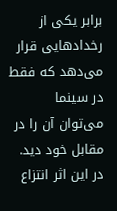برابر یکی از رخدادهایی قرار می‌دهد که فقط در سینما می‌توان آن را در مقابل خود دید. در این اثر انتزاع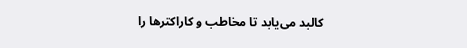کالبد می‌یابد تا مخاطب و کاراکترها را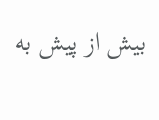بیش از پیش به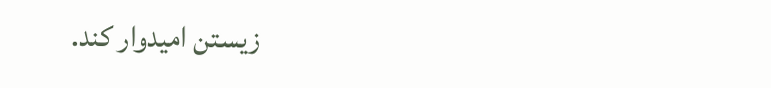زیستن امیدوار کند.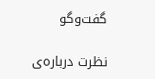گفت‌وگو

نظرت درباره‌ی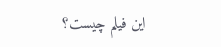این فیلم چیست؟